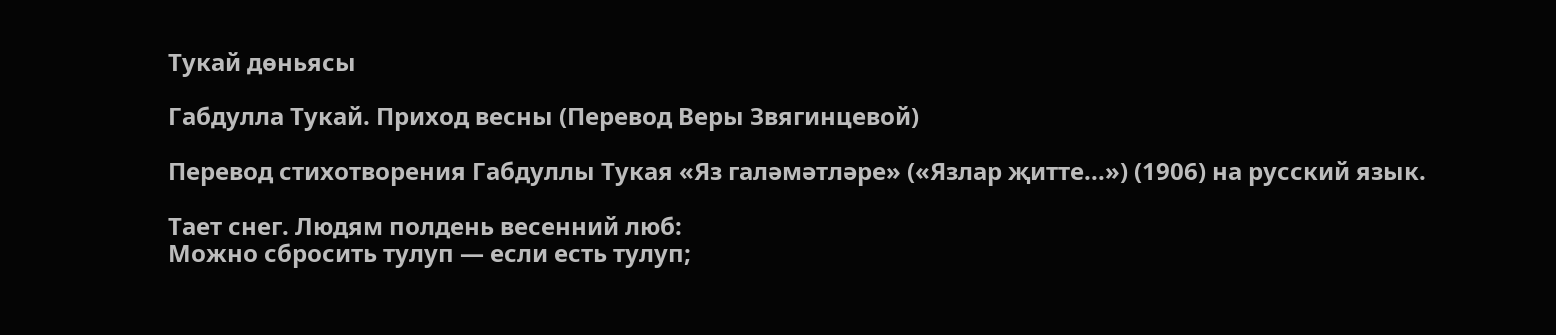Тукай дөньясы

Габдулла Тукай. Приход весны (Перевод Веры Звягинцевой)

Перевод стихотворения Габдуллы Тукая «Яз галәмәтләре» («Язлар җитте...») (1906) на русский язык.

Тает снег. Людям полдень весенний люб:
Можно сбросить тулуп — если есть тулуп;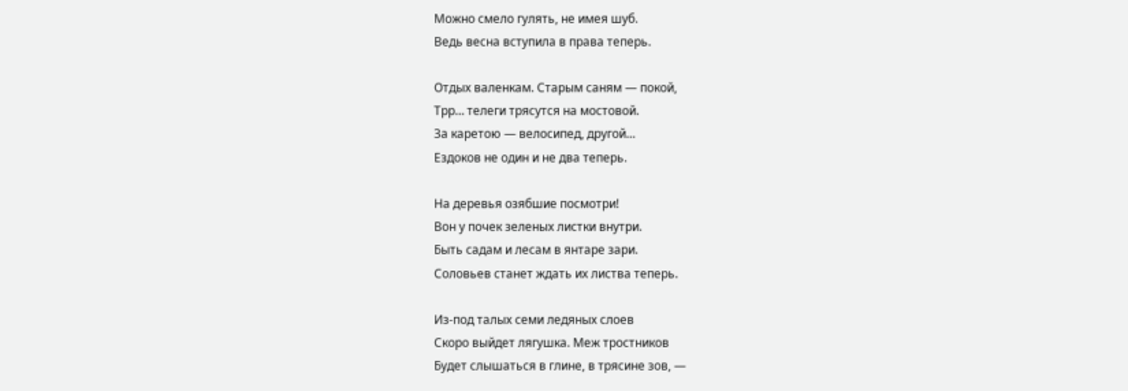Можно смело гулять, не имея шуб.
Ведь весна вступила в права теперь.

Отдых валенкам. Старым саням — покой,
Трр… телеги трясутся на мостовой.
За каретою — велосипед, другой…
Ездоков не один и не два теперь.

На деревья озябшие посмотри!
Вон у почек зеленых листки внутри.
Быть садам и лесам в янтаре зари.
Соловьев станет ждать их листва теперь.

Из-под талых семи ледяных слоев
Скоро выйдет лягушка. Меж тростников
Будет слышаться в глине, в трясине зов, —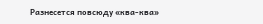Разнесется повсюду «ква-ква»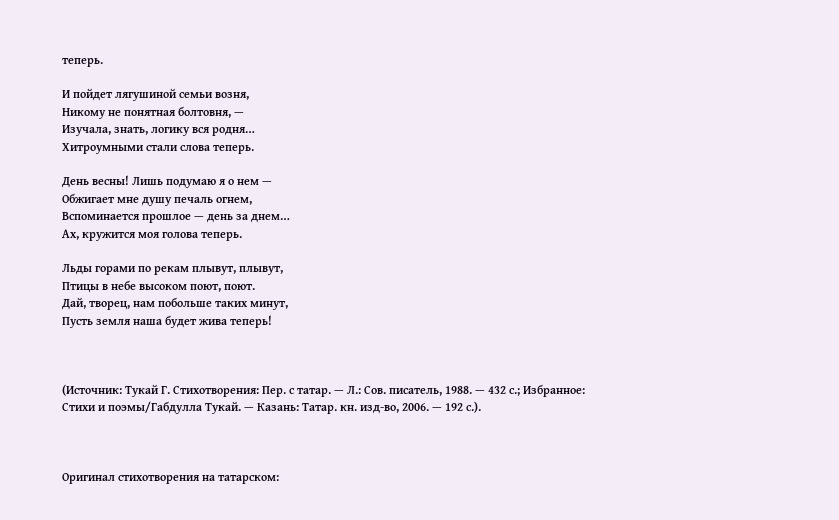теперь.

И пойдет лягушиной семьи возня,
Никому не понятная болтовня, —
Изучала, знать, логику вся родня…
Хитроумными стали слова теперь.

День весны! Лишь подумаю я о нем —
Обжигает мне душу печаль огнем,
Вспоминается прошлое — день за днем…
Ах, кружится моя голова теперь.

Льды горами по рекам плывут, плывут,
Птицы в небе высоком поют, поют.
Дай, творец, нам побольше таких минут,
Пусть земля наша будет жива теперь!



(Источник: Тукай Г. Стихотворения: Пер. с татар. — Л.: Сов. писатель, 1988. — 432 с.; Избранное: Стихи и поэмы/Габдулла Тукай. — Казань: Татар. кн. изд-во, 2006. — 192 с.).



Оригинал стихотворения на татарском: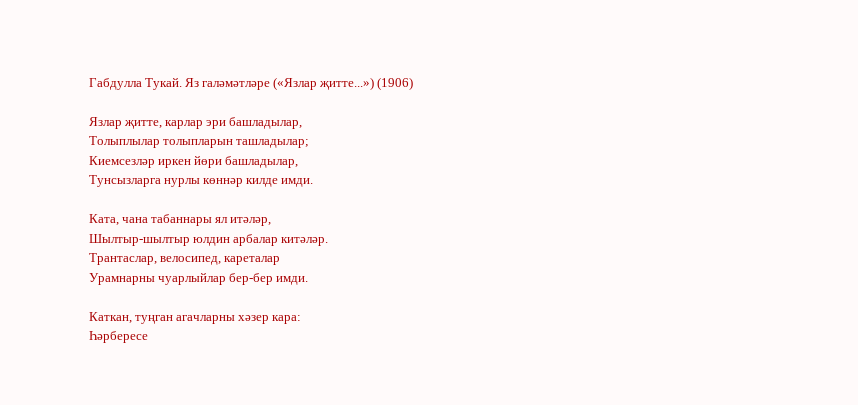Габдулла Тукай. Яз галәмәтләре («Язлар җитте...») (1906)

Язлар җитте, карлар эри башладылар,
Толыплылар толыпларын ташладылар;
Киемсезләр иркен йөри башладылар,
Тунсызларга нурлы көннәр килде имди.

Ката, чана табаннары ял итәләр,
Шылтыр-шылтыр юлдин арбалар китәләр.
Трантаслар, велосипед, кареталар
Урамнарны чуарлыйлар бер-бер имди.

Каткан, туңган агачларны хәзер кара:
Һәрбересе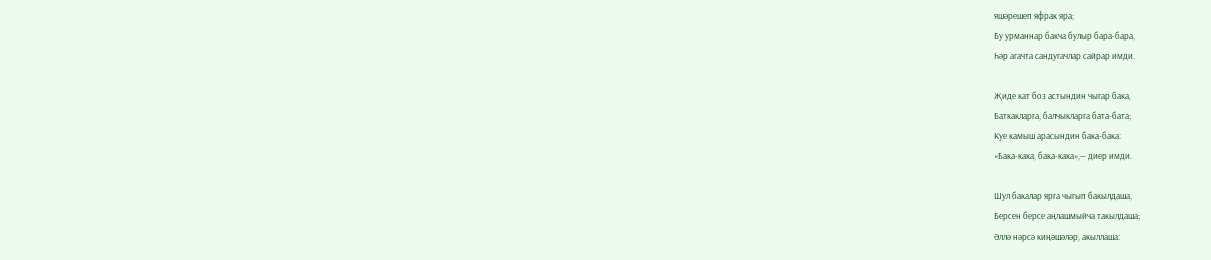яшәрешеп яфрак яра;
Бу урманнар бакча булыр бара-бара,
Һәр агачта сандугачлар сайрар имди.

Җиде кат боз астындин чыгар бака,
Баткакларга, балчыкларга бата-бата;
Куе камыш арасындин бака-бака:
«Бака-кака, бака-кака»,— диер имди.

Шул бакалар ярга чыгып бакылдаша,
Берсен берсе аңлашмыйча такылдаша;
Әллә нәрсә киңәшәләр, акыллаша: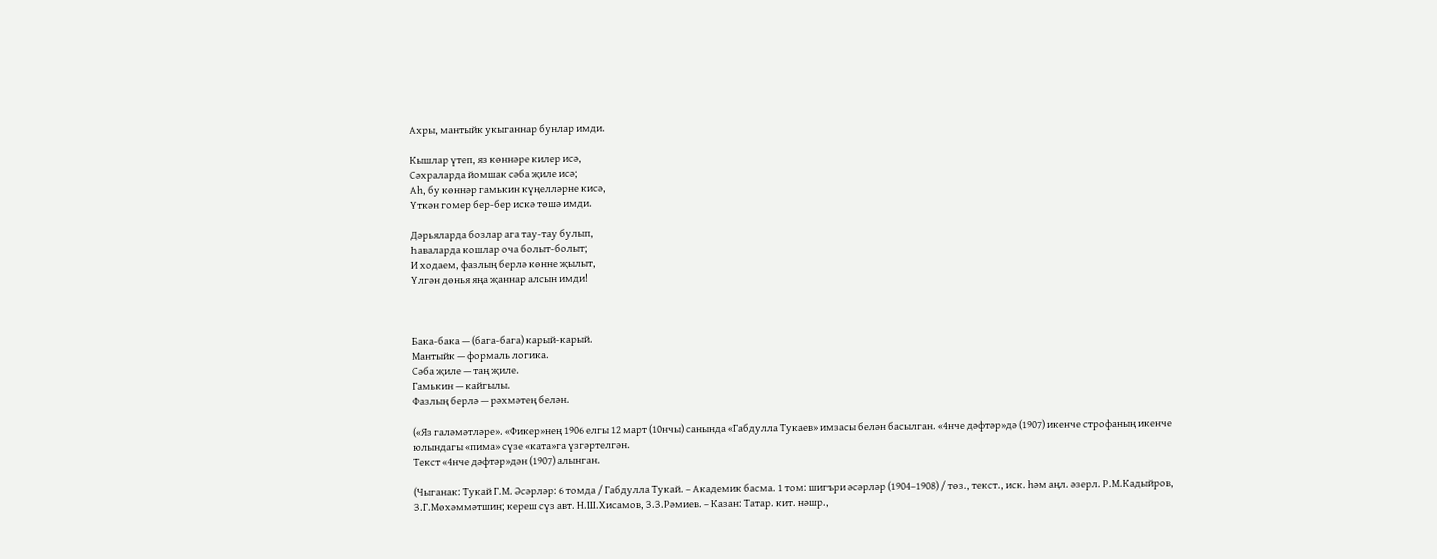Ахры, мантыйк укыганнар бунлар имди.

Кышлар үтеп, яз көннәре килер исә,
Сәхраларда йомшак сәба җиле исә;
Аһ, бу көннәр гамькин күңелләрне кисә,
Үткән гомер бер-бер искә төшә имди.

Дәрьяларда бозлар ага тау-тау булып,
Һаваларда кошлар оча болыт-болыт;
И ходаем, фазлың берлә көнне җылыт,
Үлгән дөнья яңа җаннар алсын имди!



Бака-бака — (бага-бага) карый-карый.
Мантыйк — формаль логика.
Сәба җиле — таң җиле.
Гамькин — кайгылы.
Фазлың берлә — рәхмәтең белән.

(«Яз галәмәтләре». «Фикер»нең 1906 елгы 12 март (10нчы) санында «Габдулла Тукаев» имзасы белән басылган. «4нче дәфтәр»дә (1907) икенче строфаның икенче юлындагы «пима» сүзе «ката»га үзгәртелгән.
Текст «4нче дәфтәр»дән (1907) алынган.

(Чыганак: Тукай Г.М. Әсәрләр: 6 томда / Габдулла Тукай. – Академик басма. 1 том: шигъри әсәрләр (1904–1908) / төз., текст., иск. һәм аңл. әзерл. Р.М.Кадыйров, З.Г.Мөхәммәтшин; кереш сүз авт. Н.Ш.Хисамов, З.З.Рәмиев. – Казан: Татар. кит. нәшр.,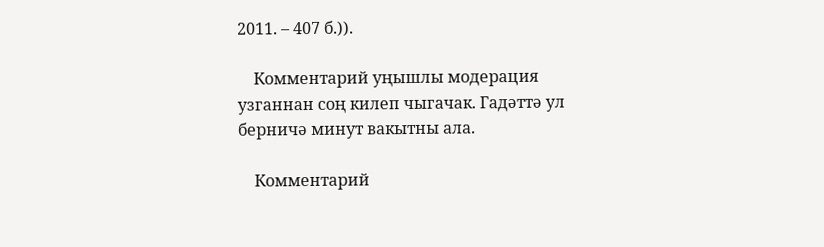2011. – 407 б.)).

    Комментарий уңышлы модерация узганнан соң килеп чыгачак. Гадәттә ул берничә минут вакытны ала.

    Комментарий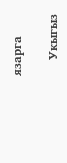язарга

    Укыгыз